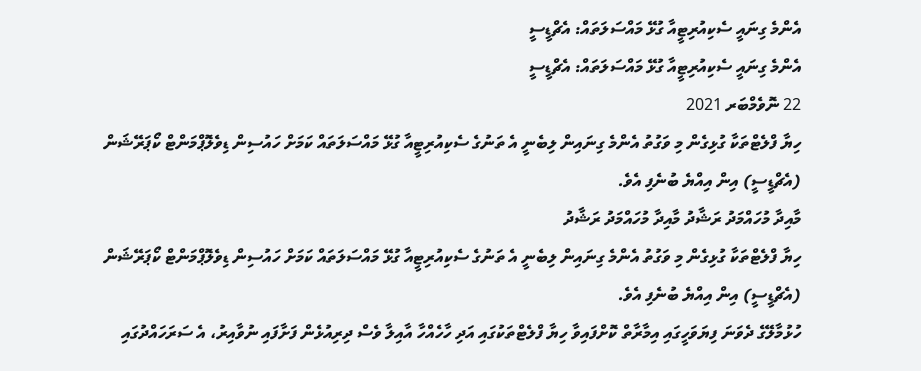އެންމެ ގިނައީ ސެކިއުރިޓީއާ ގުޅޭ މައްސަލަތައް: އެޗްޑީސީ
އެންމެ ގިނައީ ސެކިއުރިޓީއާ ގުޅޭ މައްސަލަތައް: އެޗްޑީސީ
22 ނޮވެމްބަރ 2021
ހިޔާ ފްލެޓްތަކާ ގުޅިގެން މި ވަގުތު އެންމެ ގިނައިން ލިބެނީ އެ ތަނުގެ ސެކިއުރިޓީއާ ގުޅޭ މައްސަލަތައް ކަމަށް ހައުސިން ޑިވެލޮޕްމަންޓް ކޯޕަރޭޝަން (އެޗްޑީސީ) އިން އިއްޔެ ބުނެފި އެވެ.
މާއިދާ މުހައްމަދު ރަޝާދު މާއިދާ މުހައްމަދު ރަޝާދު
ހިޔާ ފްލެޓްތަކާ ގުޅިގެން މި ވަގުތު އެންމެ ގިނައިން ލިބެނީ އެ ތަނުގެ ސެކިއުރިޓީއާ ގުޅޭ މައްސަލަތައް ކަމަށް ހައުސިން ޑިވެލޮޕްމަންޓް ކޯޕަރޭޝަން (އެޗްޑީސީ) އިން އިއްޔެ ބުނެފި އެވެ.
ހުޅުމާލޭގެ ދެވަނަ ފިޔަވަހީގައި އިމާރާތް ކޮށްފައިވާ ހިޔާ ފްލެޓްތަކުގައި އަދި ހާހެއްހާ އާއިލާ ވެސް ދިރިއުޅެން ފަށާފައި ނުވާއިރު، އެ ސަރަހައްދުގައި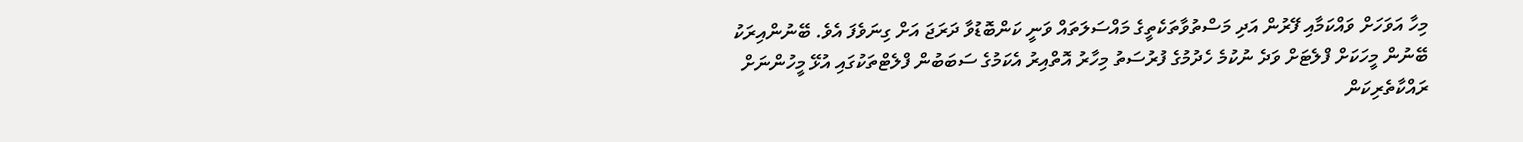މިހާ އަވަހަށް ވައްކަމާއި ފޭރުން އަދި މަސްތުވާތަކެތީގެ މައްސަލަތައް ވަނީ ކަންބޮޑުވާ ދަރަޖަ އަށް ގިނަވެފަ އެވެ. ބޭނުންއިރަކު ބޭނުން މީހަކަށް ފްލެޓަށް ވަދެ ނުކުމެ ހެދުމުގެ ފުރުސަތު މިހާރު އޮތްއިރު އެކަމުގެ ސަބަބުން ފްލެޓްތަކުގައި އުޅޭ މީހުންނަށް ރައްކާތެރިކަން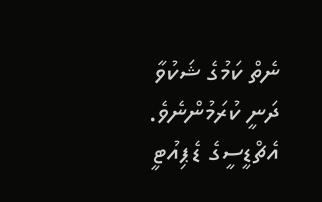ނެތް ކަމުގެ ޝަކުވާ ދަނީ ކުރަމުންނެވެ.
އެޗްޑީސީގެ ޑެޕިއުޓީ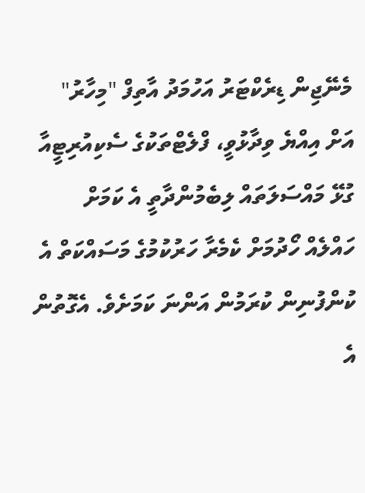މެނޭޖިން ޑިރެކްޓަރު އަހުމަދު އާތިފް "މިހާރު" އަށް އިއްޔެ ވިދާޅުވީ، ފްލެޓްތަކުގެ ސެކިއުރިޓީއާ ގުޅޭ މައްސަލަތައް ލިބެމުންދާތީ އެ ކަމަށް ހައްލެއް ހޯދުމަށް ކެމެރާ ހަރުކުމުގެ މަސައްކަތް އެ ކުންފުނިން ކުރަމުން އަންނަ ކަމަށެވެ. އެގޮތުން އެ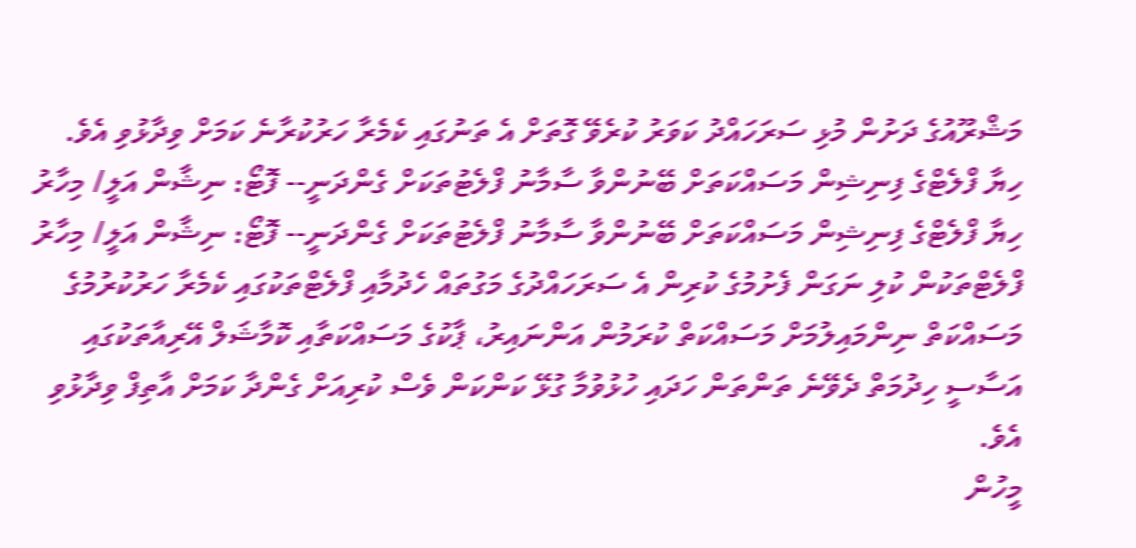މަޝްރޫއުގެ ދަށުން މުޅި ސަރަހައްދު ކަވަރު ކުރެވޭ ގޮތަށް އެ ތަނުގައި ކެމެރާ ހަރުކުރާނެ ކަމަށް ވިދާޅުވި އެވެ.
ހިޔާ ފްލެޓްގެ ފިނިޝިން މަސައްކަތަށް ބޭނުންވާ ސާމާނު ފްލެޓުތަކަށް ގެންދަނީ-- ފޮޓޯ: ނިޝާން އަލީ/ މިހާރު
ހިޔާ ފްލެޓްގެ ފިނިޝިން މަސައްކަތަށް ބޭނުންވާ ސާމާނު ފްލެޓުތަކަށް ގެންދަނީ-- ފޮޓޯ: ނިޝާން އަލީ/ މިހާރު
ފްލެޓްތަކުން ކުލި ނަގަން ފެށުމުގެ ކުރިން އެ ސަރަހައްދުގެ މަގުތައް ހެދުމާއި ފްލެޓްތަކުގައި ކެމެރާ ހަރުކުރުމުގެ މަސައްކަތް ނިންމައިލުމަށް މަސައްކަތް ކުރަމުން އަންނައިރު، ޕާކުގެ މަސައްކަތާއި ކޮމާޝަލް އޭރިއާތަކުގައި އަސާސީ ހިދުމަތް ދެވޭނެ ތަންތަން ހަދައި ހުޅުވުމާ ގުޅޭ ކަންކަން ވެސް ކުރިއަށް ގެންދާ ކަމަށް އާތިފް ވިދާޅުވި އެވެ.
މީހުން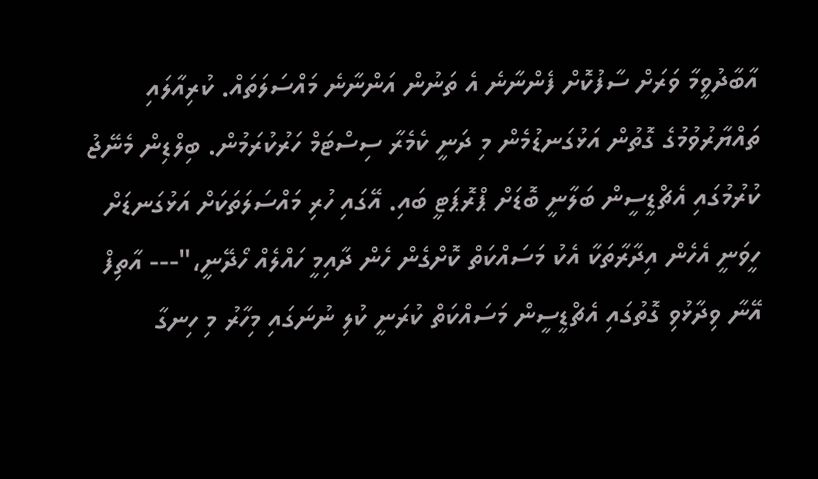އާބާދުވީމާ ވަރަށް ސާފުކޮށް ފެންނާނެ އެ ތަނުން އަންނާނެ މައްސަލަތައް. ކުރިއާލައި ތައްޔާރުވުމުގެ ގޮތުން އަޅުގަނޑުމެން މި ދަނީ ކެމެރާ ސިސްޓަމް ހަރުކުރަމުން. ބިލްޑިން މެނޭޖު ކުރުމުގައި އެޗްޑީސީން ބަލާނީ ބޮޑަށް ޕްރޮޕަޓީ ބައި. އޭގައި ހުރި މައްސަލަތަކަށް އަޅުގަނޑަށް ހީވަނީ އެހެން އިދާރާތަކާ އެކު މަސައްކަތް ކޮށްގެން ހެން ދާއިމީ ހައްލެއް ހޯދޭނީ،"--- އާތިފް
އޭނާ ވިދާޅުވި ގޮތުގައި އެޗްޑީސީން މަސައްކަތް ކުރަނީ ކުލި ނުނަގައި މިހާރު މި ހިނގާ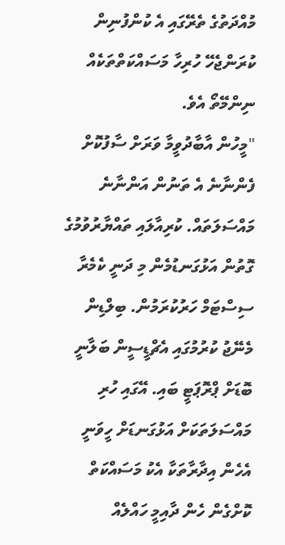މުއްދަތުގެ ތެރޭގައި އެ ކުންފުނިން ކުރަންޖެހޭ ހުރިހާ މަސައްކަތްތަކެއް ނިންމޭތޯ އެވެ.
"މީހުން އާބާދުވީމާ ވަރަށް ސާފުކޮށް ފެންނާނެ އެ ތަނުން އަންނާނެ މައްސަލަތައް. ކުރިއާލައި ތައްޔާރުވުމުގެ ގޮތުން އަޅުގަނޑުމެން މި ދަނީ ކެމެރާ ސިސްޓަމް ހަރުކުރަމުން. ބިލްޑިން މެނޭޖު ކުރުމުގައި އެޗްޑީސީން ބަލާނީ ބޮޑަށް ޕްރޮޕަޓީ ބައި. އޭގައި ހުރި މައްސަލަތަކަށް އަޅުގަނޑަށް ހީވަނީ އެހެން އިދާރާތަކާ އެކު މަސައްކަތް ކޮށްގެން ހެން ދާއިމީ ހައްލެއް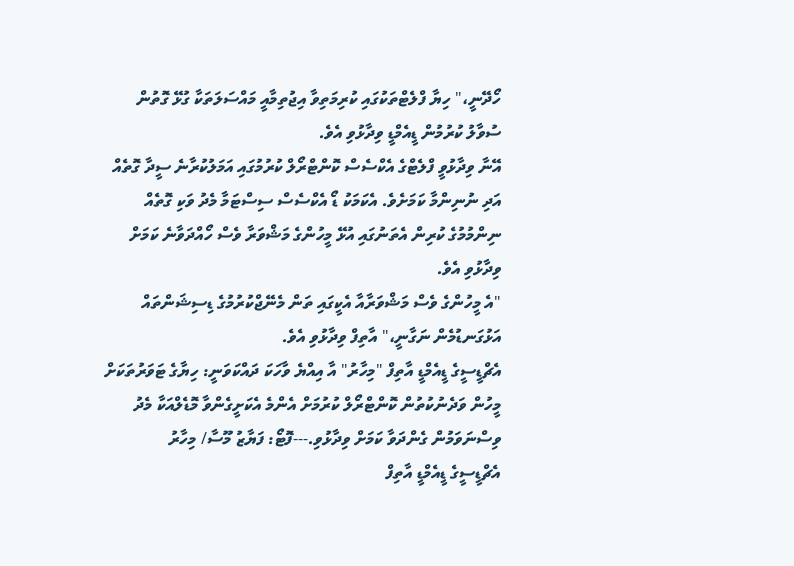ހޯދޭނީ،" ހިޔާ ފްލެޓްތަކުގައި ކުރިމަތިވާ އިޖުތިމާއީ މައްސަލަތަކާ ގުޅޭ ގޮތުން ސުވާލު ކުރުމުން ޑީއެމްޑީ ވިދާޅުވި އެވެ.
އޭނާ ވިދާޅުވީ ފްލެޓްގެ އެކްސެސް ކޮންޓްރޯލް ކުރުމުގައި އަމަލުކުރާނެ ސީދާ ގޮތެއް އަދި ނުނިންމާ ކަމަށެވެ. އެކަމަކު ޑޯ އެކްސެސް ސިސްޓަމާ މެދު ވަކި ގޮތެއް ނިންމުމުގެ ކުރިން އެތަނުގައި އުޅޭ މީހުންގެ މަޝްވަރާ ވެސް ހޯއްދަވާނެ ކަމަށް ވިދާޅުވި އެވެ.
"އެ މީހުންގެ ވެސް މަޝްވަރާއާ އެކީގައި ތަން މެނޭޖްކުރުމުގެ ޑިސިޝަންތައް އަޅުގަނޑުމެން ނަގާނީ،" އާތިފް ވިދާޅުވި އެވެ.
އެޗްޑީސީގެ ޑީއެމްޑީ އާތިފް "މިހާރު" އާ އިއްޔެ ވާހަކަ ދައްކަވަނީ: ހިޔާގެ ޓަވަރުތަކަށް މީހުން ވަދެނުކުތުން ކޮންޓްރޯލް ކުރުމަށް އެންމެ އެކަށީގެންވާ މޮޑެލްއަކާ މެދު ވިސްނަވަމުން ގެންދަވާ ކަމަށް ވިދާޅުވި.---ފޮޓޯ: ފަޔާޒު މޫސާ/ މިހާރު
އެޗްޑީސީގެ ޑީއެމްޑީ އާތިފް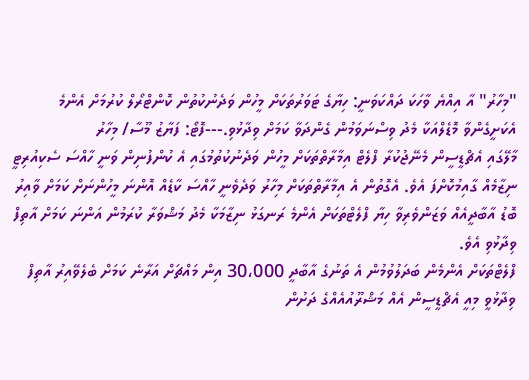"މިހާރު" އާ އިއްޔެ ވާހަކަ ދައްކަވަނީ: ހިޔާގެ ޓަވަރުތަކަށް މީހުން ވަދެނުކުތުން ކޮންޓްރޯލް ކުރުމަށް އެންމެ އެކަށީގެންވާ މޮޑެލްއަކާ މެދު ވިސްނަވަމުން ގެންދަވާ ކަމަށް ވިދާޅުވި.---ފޮޓޯ: ފަޔާޒު މޫސާ/ މިހާރު
މާލޭގައި އެޗްޑީސީން މެނޭޖުކުރާ ފްލެޓް އިމާރާތްތަކަށް މީހުން ވަދެނުކުތުމުގައި އެ ކުންފުނިން ވަނީ ހާއްސަ ސެކިއުރިޓީ ނިޒާމެއް ގާއިމުކޮށްފަ އެވެ. އެގޮތުން އެ އިމާރާތްތަކަށް މިހާރު ވަދެވެނީ ހާއްސަ ކާޑެއް އޮންނަ މީހުންނަށް ކަމަށް ވާއިރު ބޮޑު އާބާދީއެއް ވަޒަންވެރިވާ ހިޔާ ފްލެޓްތަކަށް އެންމެ ރަނގަޅު ނިޒާމަކާ މެދު މަޝްވަރާ ކުރަމުން އަންނަ ކަމަށް އާތިފް ވިދާޅުވި އެވެ.
ފްލެޓްތަކަށް އެންމެން ބަދަލުވުމުން އެ ތަނުގެ އާބާދީ 30،000 އިން މައްޗަށް އަރާނެ ކަމަށް ބެލެވޭއިރު އާތިފް ވިދާޅުވީ މިއީ އެޗްޑީސީން އެއް މަޝްރޫއުއެއްގެ ދަށުން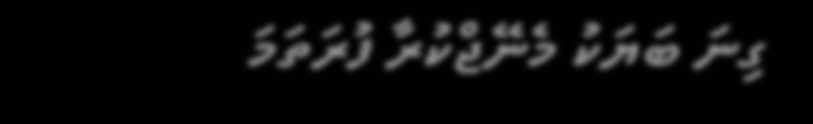ގިނަ ބަޔަކު މެނޭޖްކުރާ ފުރަތަމަ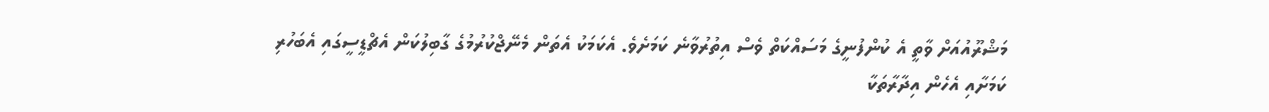މަޝްރޫއުއަށް ވާތީ އެ ކުންފުނީގެ މަސައްކަތް ވެސް އިތުރުވާނެ ކަމަށެވެ. އެކަމަކު އެތަން މެނޭޖްކުރުމުގެ ގާބިލުކަން އެޗްޑީސީގައި އެބަހުރި ކަމަށާއި އެހެން އިދާރާތަކާ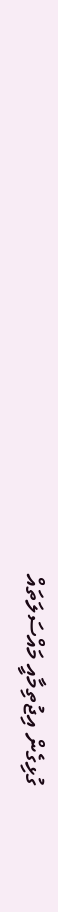ގުޅިގެން އިޖުތިމާއީ މައްސަލަތައް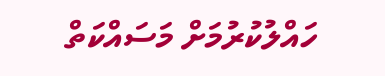ހައްލުކުރުމަށް މަސައްކަތް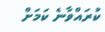ކުރައްވާނެ ކަމަށް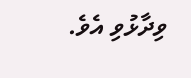ވިދާޅުވި އެވެ.